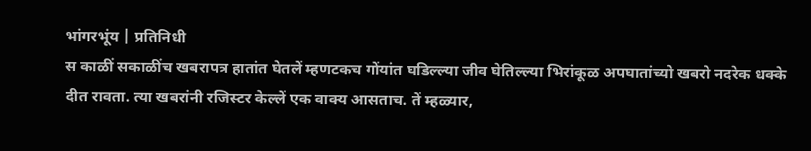भांगरभूंय | प्रतिनिधी
स काळीं सकाळींच खबरापत्र हातांत घेतलें म्हणटकच गोंयांत घडिल्ल्या जीव घेतिल्ल्या भिरांकूळ अपघातांच्यो खबरो नदरेक धक्के दीत रावता. त्या खबरांनी रजिस्टर केल्लें एक वाक्य आसताच. तें म्हळ्यार,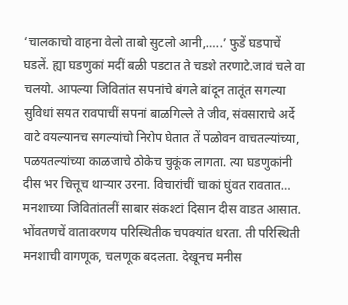‘चालकाचो वाहना वेलो ताबो सुटलो आनी,…..’ फुडें घडपाचें घडलें. ह्या घडणुकां मदीं बळी पडटात ते चडशे तरणाटे.जावं चले वा चलयो. आपल्या जिवितांत सपनांचे बंगले बांदून तातूंत सगल्या सुविधां सयत रावपाचीं सपनां बाळगिल्ले ते जीव, संवसाराचे अर्दे वाटे वयल्यानच सगल्यांचो निरोप घेतात तें पळोवन वाचतल्यांच्या, पळयतल्यांच्या काळजाचे ठोकेच चुकूंक लागता. त्या घडणुकांनी दीस भर चित्तूच थाऱ्यार उरना. विचारांचीं चाकां घुंवत रावतात…
मनशाच्या जिवितांतलीं साबार संकश्टां दिसान दीस वाडत आसात. भोंवतणचें वातावरणय परिस्थितीक चपक्यांत धरता. ती परिस्थिती मनशाची वागणूक, चलणूक बदलता. देखूनच मनीस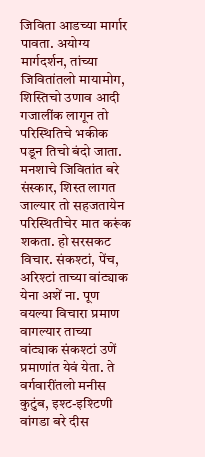जिविता आडच्या मार्गार पावता. अयोग्य मार्गदर्शन, तांच्या जिवितांतलो मायामोग, शिस्तिचो उणाव आदी गजालींक लागून तो परिस्थितिचे भकीक पडून तिचो बंदो जाता.
मनशाचे जिवितांत बरे संस्कार, शिस्त लागत जाल्यार तो सहजतायेन परिस्थितीचेर मात करूंक शकता. हो सरसकट विचार. संकश्टां, पेंच, अरिश्टां ताच्या वांट्याक येना अशें ना. पूण वयल्या विचारा प्रमाण वागल्यार ताच्या वांट्याक संकश्टां उणें प्रमाणांत येवं येता. ते वर्गवारींतलो मनीस कुटुंब, इश्ट-इश्टिणी वांगडा बरे दीस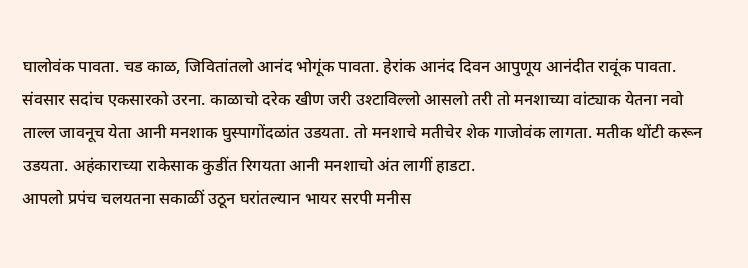घालोवंक पावता. चड काळ, जिवितांतलो आनंद भोगूंक पावता. हेरांक आनंद दिवन आपुणूय आनंदीत रावूंक पावता.
संवसार सदांच एकसारको उरना. काळाचो दरेक खीण जरी उश्टाविल्लो आसलो तरी तो मनशाच्या वांट्याक येतना नवो ताल्ल जावनूच येता आनी मनशाक घुस्पागोंदळांत उडयता. तो मनशाचे मतीचेर शेक गाजोवंक लागता. मतीक थोंटी करून उडयता. अहंकाराच्या राकेसाक कुडींत रिगयता आनी मनशाचो अंत लागीं हाडटा.
आपलो प्रपंच चलयतना सकाळीं उठून घरांतल्यान भायर सरपी मनीस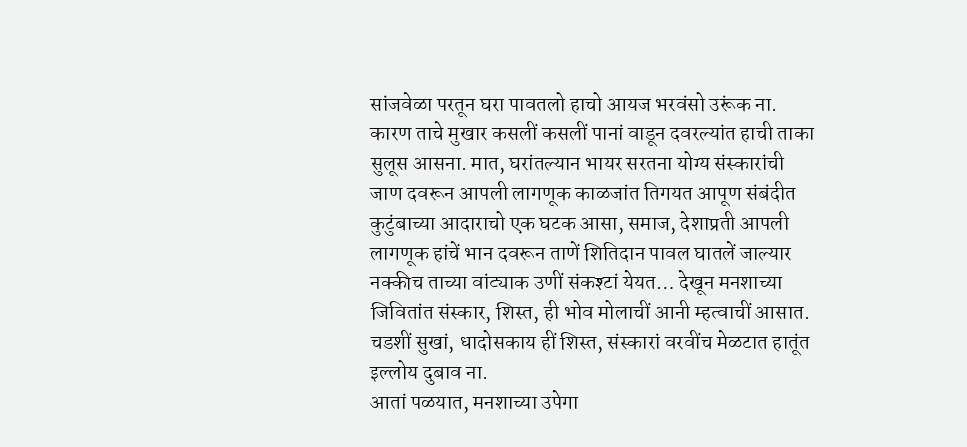सांजवेळा परतून घरा पावतलो हाचो आयज भरवंसो उरूंक ना. कारण ताचे मुखार कसलीं कसलीं पानां वाडून दवरल्यांत हाची ताका सुलूस आसना. मात, घरांतल्यान भायर सरतना योग्य संस्कारांची जाण दवरून आपली लागणूक काळजांत तिगयत आपूण संबंदीत कुटुंबाच्या आदाराचो एक घटक आसा, समाज, देशाप्रती आपली लागणूक हांचें भान दवरून ताणें शितिदान पावल घातलें जाल्यार नक्कीच ताच्या वांट्याक उणीं संकश्टां येयत… देखून मनशाच्या जिवितांत संस्कार, शिस्त, ही भोव मोलाचीं आनी म्हत्वाचीं आसात. चडशीं सुखां, धादोसकाय हीं शिस्त, संस्कारां वरवींच मेळटात हातूंत इल्लोय दुबाव ना.
आतां पळयात, मनशाच्या उपेगा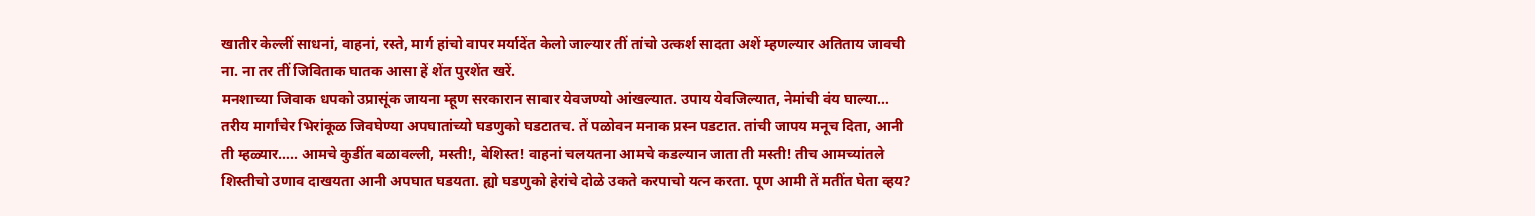खातीर केल्लीं साधनां, वाहनां, रस्ते, मार्ग हांचो वापर मर्यादेंत केलो जाल्यार तीं तांचो उत्कर्श सादता अशें म्हणल्यार अतिताय जावची ना. ना तर तीं जिविताक घातक आसा हें शेंत पुरशेंत खरें.
मनशाच्या जिवाक धपको उप्रासूंक जायना म्हूण सरकारान साबार येवजण्यो आंखल्यात. उपाय येवजिल्यात, नेमांची वंय घाल्या… तरीय मार्गांचेर भिरांकूळ जिवघेण्या अपघातांच्यो घडणुको घडटातच. तें पळोवन मनाक प्रस्न पडटात. तांची जापय मनूच दिता, आनी ती म्हळ्यार….. आमचे कुडींत बळावल्ली, मस्ती!, बेशिस्त! वाहनां चलयतना आमचे कडल्यान जाता ती मस्ती! तीच आमच्यांतले शिस्तीचो उणाव दाखयता आनी अपघात घडयता. ह्यो घडणुको हेरांचे दोळे उकते करपाचो यत्न करता. पूण आमी तें मतींत घेता व्हय?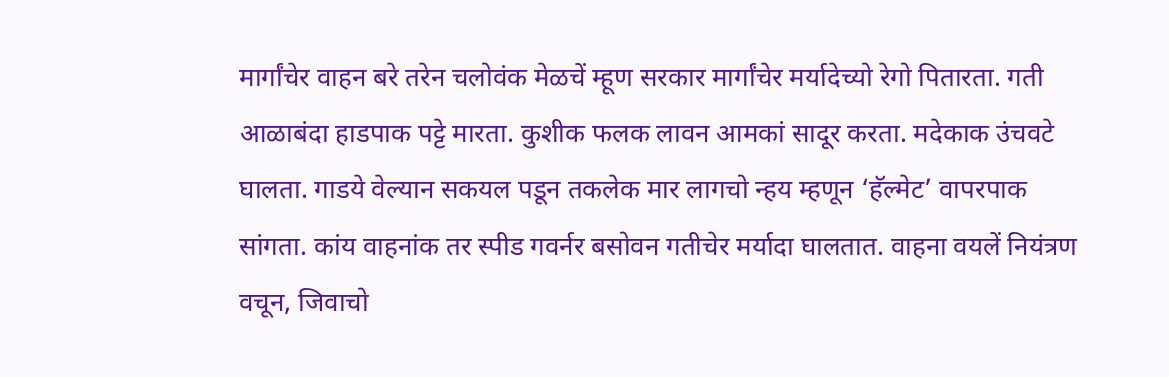मार्गांचेर वाहन बरे तरेन चलोवंक मेळचें म्हूण सरकार मार्गांचेर मर्यादेच्यो रेगो पितारता. गती आळाबंदा हाडपाक पट्टे मारता. कुशीक फलक लावन आमकां सादूर करता. मदेकाक उंचवटे घालता. गाडये वेल्यान सकयल पडून तकलेक मार लागचो न्हय म्हणून ‘हॅल्मेट’ वापरपाक सांगता. कांय वाहनांक तर स्पीड गवर्नर बसोवन गतीचेर मर्यादा घालतात. वाहना वयलें नियंत्रण वचून, जिवाचो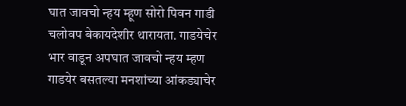घात जावचो न्हय म्हूण सोरो पिवन गाडी चलोवप बेकायदेशीर थारायता. गाडयेचेर भार वाडून अपघात जावचो न्हय म्हण गाडयेर बसतल्या मनशांच्या आंकड्याचेर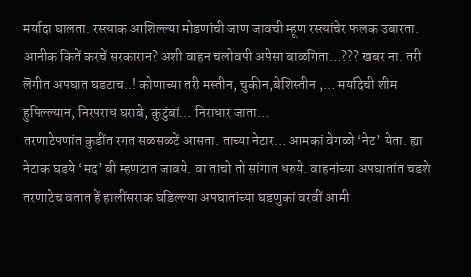मर्यादा घालता. रस्त्याक आशिल्ल्या मोडणांची जाण जावची म्हूण रस्त्यांचेर फलक उबारता. आनीक कितें करचें सरकारान? अशी वाहन चलोवपी अपेसा बाळगिता…??? खबर ना. तरी लॆगीत अपघात घडटाच..! कोणाच्या तरी मस्तीन, चुकीन,बेशिस्तीन ,… मर्यादेची शीम हुपिल्ल्यान, निरपराध घराबे, कुटुंबां… निराधार जाता…
तरणाटेपणांत कुडींत रगत सळसळटें आसता. ताच्या नेटार… आमकां वेगळो ‘नेट’ येता. ह्या नेटाक घडये ‘मद’ बी म्हणटात जावये. वा ताचो तो सांगात धरुये. वाहनांच्या अपघातांत चडशे तरणाटेच वतात हें हालींसराक घडिल्ल्या अपघातांच्या घडणुकां वरवीं आमी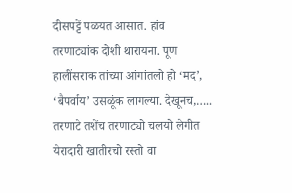दीसपट्टें पळयत आसात. हांव तरणाट्यांक दोशी थारायना. पूण हालींसराक तांच्या आंगांतलो हो ‘मद’, ‘बैपर्वाय’ उसळूंक लागल्या. देखूनच,…..
तरणाटे तशेंच तरणाट्यो चलयो लेगीत येरादारी खातीरचो रस्तो वा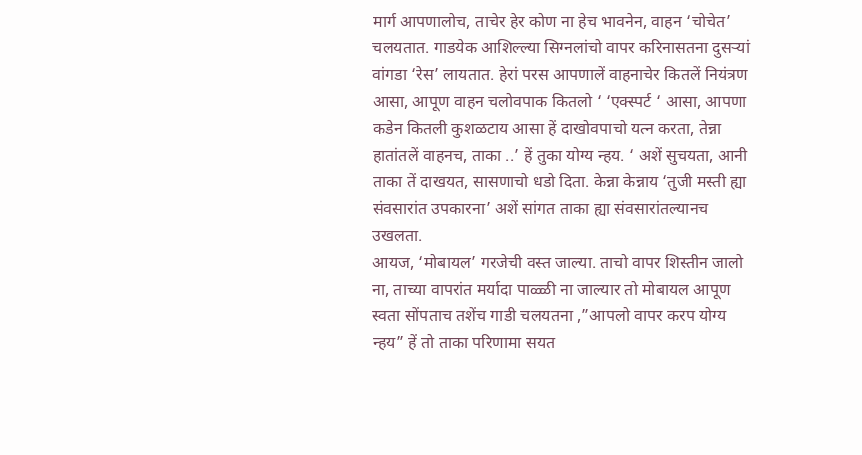मार्ग आपणालोच, ताचेर हेर कोण ना हेच भावनेन, वाहन ‘चोचेत’ चलयतात. गाडयेक आशिल्ल्या सिग्नलांचो वापर करिनासतना दुसऱ्यां वांगडा ‘रेस’ लायतात. हेरां परस आपणालें वाहनाचेर कितलें नियंत्रण आसा, आपूण वाहन चलोवपाक कितलो ‘ ‘एक्स्पर्ट ‘ आसा, आपणा कडेन कितली कुशळटाय आसा हें दाखोवपाचो यत्न करता, तेन्ना हातांतलें वाहनच, ताका ..’ हें तुका योग्य न्हय. ‘ अशें सुचयता, आनी ताका तें दाखयत, सासणाचो धडो दिता. केन्ना केन्नाय ‘तुजी मस्ती ह्या संवसारांत उपकारना’ अशें सांगत ताका ह्या संवसारांतल्यानच उखलता.
आयज, ‘मोबायल’ गरजेची वस्त जाल्या. ताचो वापर शिस्तीन जालो ना, ताच्या वापरांत मर्यादा पाळ्ळी ना जाल्यार तो मोबायल आपूण स्वता सोंपताच तशेंच गाडी चलयतना ,”आपलो वापर करप योग्य न्हय” हें तो ताका परिणामा सयत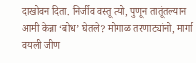दाखोवन दिता. निर्जीव वस्तू त्यो, पुणून तातूंतल्यान आमी केन्ना ‘बोध’ घेतले? मोगाळ तरणाट्यांनो, मार्गा वयली जीण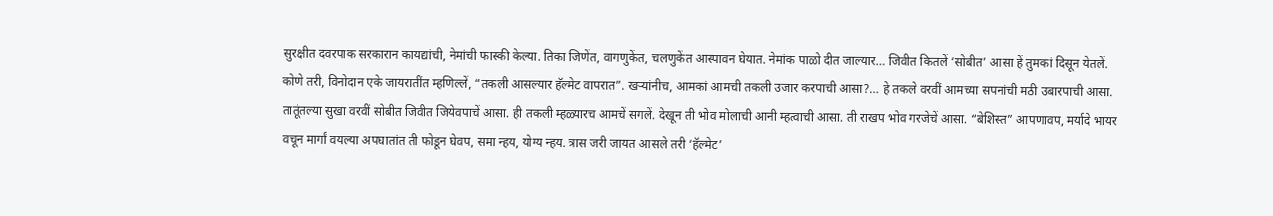सुरक्षीत दवरपाक सरकारान कायद्यांची, नेमांची फास्की केल्या. तिका जिणेंत, वागणुकेंत, चलणुकेंत आस्पावन घेयात. नेमांक पाळो दीत जाल्यार… जिवीत कितलें ‘सोबीत’ आसा हें तुमकां दिसून येतलें.
कोणे तरी, विनोदान एके जायरातींत म्हणिल्लें, “तकली आसल्यार हॅल्मेट वापरात”. खऱ्यांनीच, आमकां आमची तकली उजार करपाची आसा?… हे तकले वरवीं आमच्या सपनांची मठी उबारपाची आसा. तातूंतल्या सुखा वरवीं सोबीत जिवीत जियेवपाचें आसा. ही तकली म्हळ्यारच आमचें सगलें. देखून ती भोव मोलाची आनी म्हत्वाची आसा. ती राखप भोव गरजेचें आसा. “बेशिस्त” आपणावप, मर्यादे भायर वचून मार्गां वयल्या अपघातांत ती फोडून घेवप, समा न्हय, योग्य न्हय. त्रास जरी जायत आसले तरी ‘हॅल्मेट’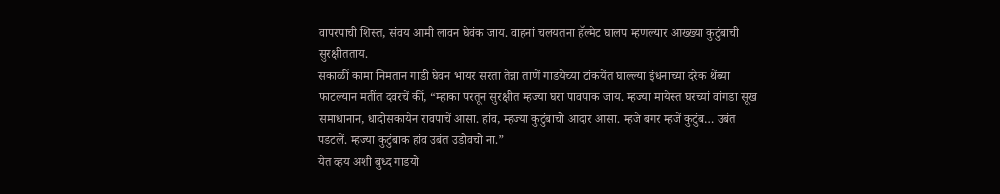वापरपाची शिस्त, संवय आमी लावन घेवंक जाय. वाहनां चलयतना हॅल्मेट घालप म्हणल्यार आख्ख्या कुटुंबाची सुरक्षीतताय.
सकाळीं कामा निमतान गाडी घेवन भायर सरता तेन्ना ताणें गाडयेच्या टांकयेंत घाल्ल्या इंधनाच्या दरेक थेंब्या फाटल्यान मतींत दवरचें कीं, “म्हाका परतून सुरक्षीत म्हज्या घरा पावपाक जाय. म्हज्या मायेस्त घरच्यां वांगडा सूख समाधानान, धादोसकायेन रावपाचें आसा. हांव, म्हज्या कुटुंबाचो आदार आसा. म्हजे बगर म्हजें कुटुंब… उबंत पडटलें. म्हज्या कुटुंबाक हांव उबंत उडोवचो ना.”
येत व्हय अशी बुध्द गाडयो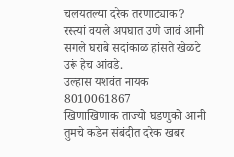चलयतल्या दरेक तरणाट्याक?
रस्त्यां वयले अपघात उणे जावं आनी सगले घराबे सदांकाळ हांसते खेळटे उरूं हेच आंवडे.
उल्हास यशवंत नायक
8010061867
खिणाखिणाक ताज्यो घडणुको आनी तुमचे कडेन संबंदीत दरेक खबर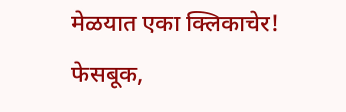मेळयात एका क्लिकाचेर! फेसबूक,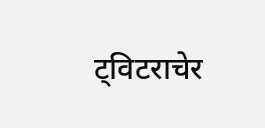ट्विटराचेर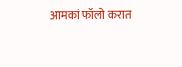आमकां फॉलो करात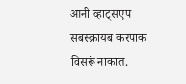आनी व्हाट्सएप सबस्क्रायब करपाक विसरूं नाकात.